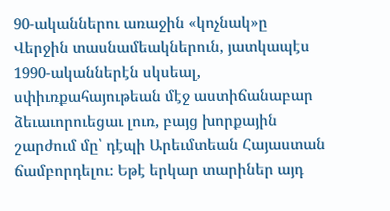90-ականներու առաջին «կոչնակ»ը
Վերջին տասնամեակներուն, յատկապէս 1990-ականներէն սկսեալ, սփիւռքահայութեան մէջ աստիճանաբար ձեւաւորուեցաւ լուռ, բայց խորքային շարժում մը՝ դէպի Արեւմտեան Հայաստան ճամբորդելու։ Եթէ երկար տարիներ այդ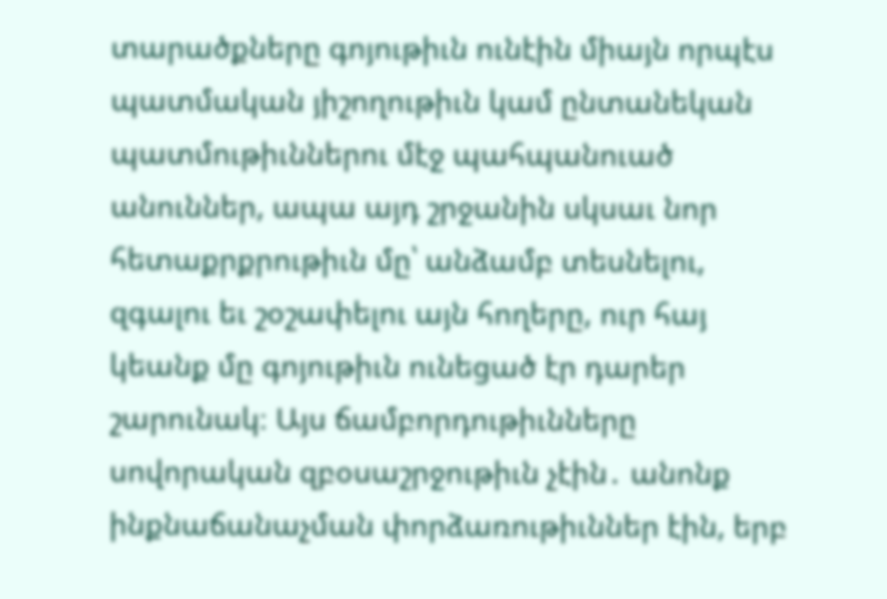տարածքները գոյութիւն ունէին միայն որպէս պատմական յիշողութիւն կամ ընտանեկան պատմութիւններու մէջ պահպանուած անուններ, ապա այդ շրջանին սկսաւ նոր հետաքրքրութիւն մը՝ անձամբ տեսնելու, զգալու եւ շօշափելու այն հողերը, ուր հայ կեանք մը գոյութիւն ունեցած էր դարեր շարունակ։ Այս ճամբորդութիւնները սովորական զբօսաշրջութիւն չէին․ անոնք ինքնաճանաչման փորձառութիւններ էին, երբ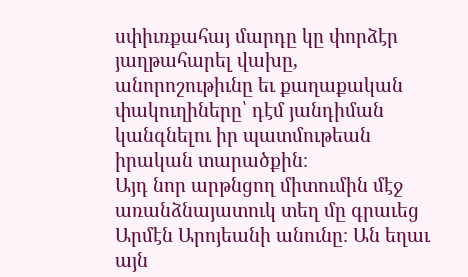սփիւռքահայ մարդը կը փորձէր յաղթահարել վախը, անորոշութիւնը եւ քաղաքական փակուղիները՝ դէմ յանդիման կանգնելու իր պատմութեան իրական տարածքին։
Այդ նոր արթնցող միտումին մէջ առանձնայատուկ տեղ մը գրաւեց Արմէն Արոյեանի անունը։ Ան եղաւ այն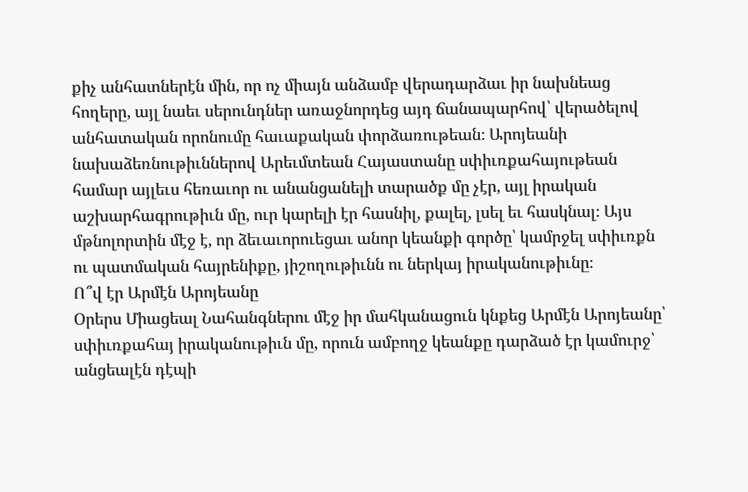քիչ անհատներէն մին, որ ոչ միայն անձամբ վերադարձաւ իր նախնեաց հողերը, այլ նաեւ սերունդներ առաջնորդեց այդ ճանապարհով՝ վերածելով անհատական որոնումը հաւաքական փորձառութեան։ Արոյեանի նախաձեռնութիւններով Արեւմտեան Հայաստանը սփիւռքահայութեան համար այլեւս հեռաւոր ու անանցանելի տարածք մը չէր, այլ իրական աշխարհագրութիւն մը, ուր կարելի էր հասնիլ, քալել, լսել եւ հասկնալ։ Այս մթնոլորտին մէջ է, որ ձեւաւորուեցաւ անոր կեանքի գործը՝ կամրջել սփիւռքն ու պատմական հայրենիքը, յիշողութիւնն ու ներկայ իրականութիւնը։
Ո՞վ էր Արմէն Արոյեանը
Օրերս Միացեալ Նահանգներու մէջ իր մահկանացուն կնքեց Արմէն Արոյեանը՝ սփիւռքահայ իրականութիւն մը, որուն ամբողջ կեանքը դարձած էր կամուրջ՝ անցեալէն դէպի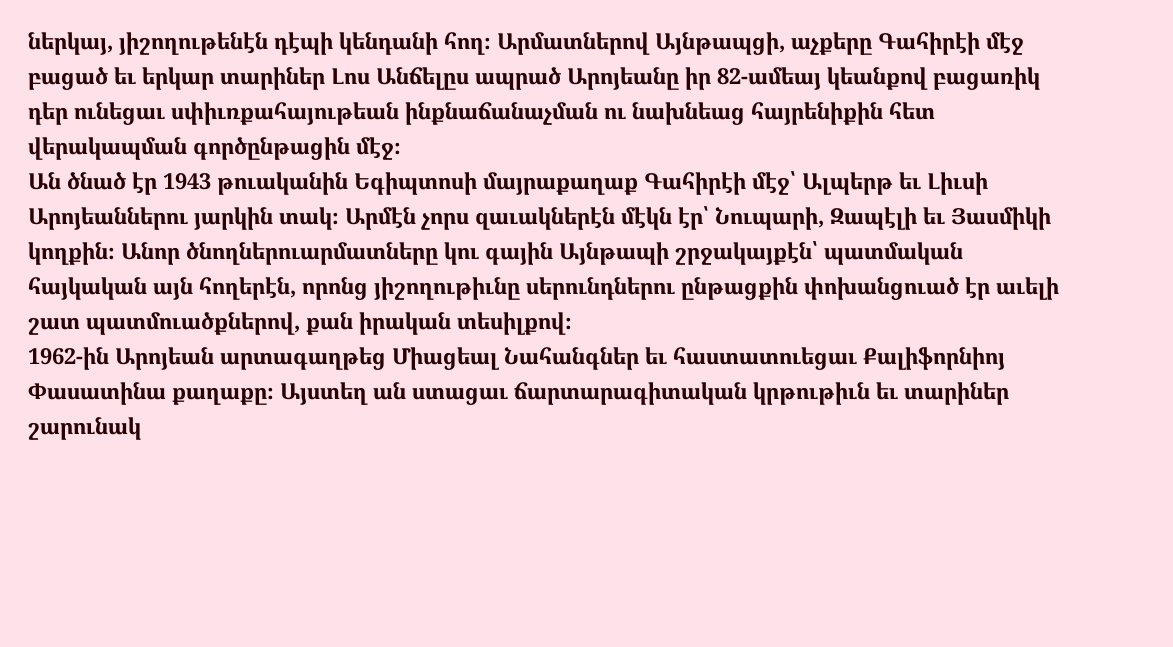ներկայ, յիշողութենէն դէպի կենդանի հող։ Արմատներով Այնթապցի, աչքերը Գահիրէի մէջ բացած եւ երկար տարիներ Լոս Անճելըս ապրած Արոյեանը իր 82-ամեայ կեանքով բացառիկ դեր ունեցաւ սփիւռքահայութեան ինքնաճանաչման ու նախնեաց հայրենիքին հետ վերակապման գործընթացին մէջ։
Ան ծնած էր 1943 թուականին Եգիպտոսի մայրաքաղաք Գահիրէի մէջ՝ Ալպերթ եւ Լիւսի Արոյեաններու յարկին տակ։ Արմէն չորս զաւակներէն մէկն էր՝ Նուպարի, Զապէլի եւ Յասմիկի կողքին։ Անոր ծնողներուարմատները կու գային Այնթապի շրջակայքէն՝ պատմական հայկական այն հողերէն, որոնց յիշողութիւնը սերունդներու ընթացքին փոխանցուած էր աւելի շատ պատմուածքներով, քան իրական տեսիլքով։
1962-ին Արոյեան արտագաղթեց Միացեալ Նահանգներ եւ հաստատուեցաւ Քալիֆորնիոյ Փասատինա քաղաքը։ Այստեղ ան ստացաւ ճարտարագիտական կրթութիւն եւ տարիներ շարունակ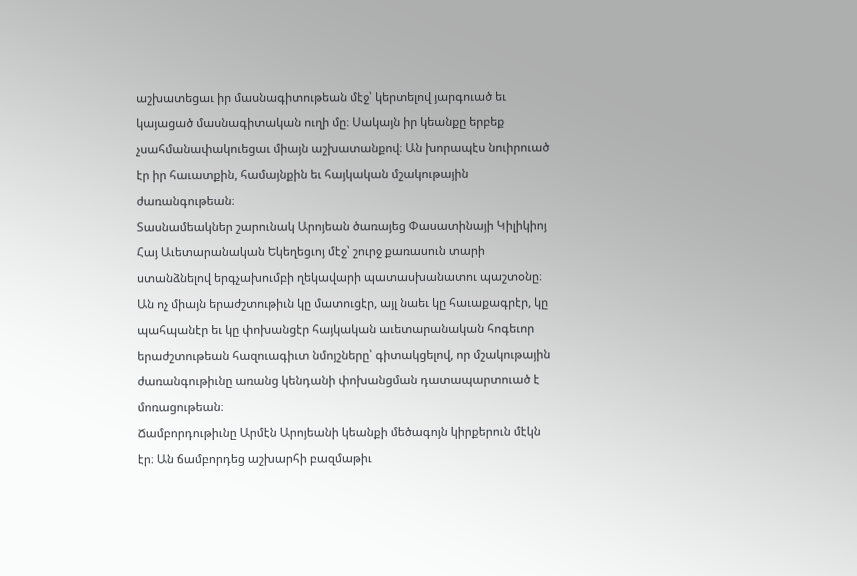աշխատեցաւ իր մասնագիտութեան մէջ՝ կերտելով յարգուած եւ կայացած մասնագիտական ուղի մը։ Սակայն իր կեանքը երբեք չսահմանափակուեցաւ միայն աշխատանքով։ Ան խորապէս նուիրուած էր իր հաւատքին, համայնքին եւ հայկական մշակութային ժառանգութեան։
Տասնամեակներ շարունակ Արոյեան ծառայեց Փասատինայի Կիլիկիոյ Հայ Աւետարանական Եկեղեցւոյ մէջ՝ շուրջ քառասուն տարի ստանձնելով երգչախումբի ղեկավարի պատասխանատու պաշտօնը։ Ան ոչ միայն երաժշտութիւն կը մատուցէր, այլ նաեւ կը հաւաքագրէր, կը պահպանէր եւ կը փոխանցէր հայկական աւետարանական հոգեւոր երաժշտութեան հազուագիւտ նմոյշները՝ գիտակցելով, որ մշակութային ժառանգութիւնը առանց կենդանի փոխանցման դատապարտուած է մոռացութեան։
Ճամբորդութիւնը Արմէն Արոյեանի կեանքի մեծագոյն կիրքերուն մէկն էր։ Ան ճամբորդեց աշխարհի բազմաթիւ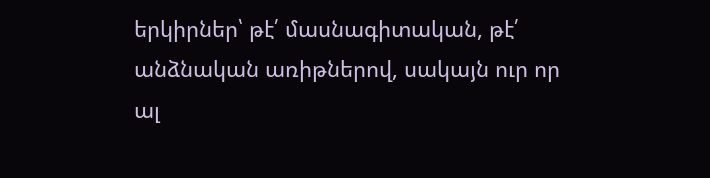երկիրներ՝ թէ՛ մասնագիտական, թէ՛ անձնական առիթներով, սակայն ուր որ ալ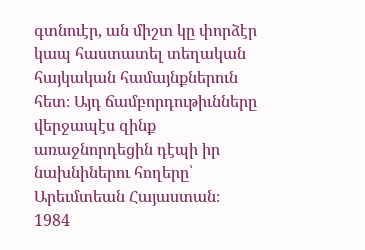գտնուէր, ան միշտ կը փորձէր կապ հաստատել տեղական հայկական համայնքներուն հետ։ Այդ ճամբորդութիւնները վերջապէս զինք առաջնորդեցին դէպի իր նախնիներու հողերը՝ Արեւմտեան Հայաստան։
1984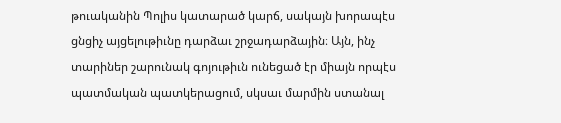թուականին Պոլիս կատարած կարճ, սակայն խորապէս ցնցիչ այցելութիւնը դարձաւ շրջադարձային։ Այն, ինչ տարիներ շարունակ գոյութիւն ունեցած էր միայն որպէս պատմական պատկերացում, սկսաւ մարմին ստանալ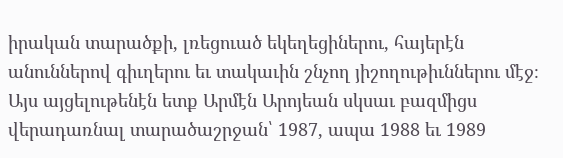իրական տարածքի, լռեցուած եկեղեցիներու, հայերէն անուններով գիւղերու եւ տակաւին շնչող յիշողութիւններու մէջ։ Այս այցելութենէն ետք Արմէն Արոյեան սկսաւ բազմիցս վերադառնալ տարածաշրջան՝ 1987, ապա 1988 եւ 1989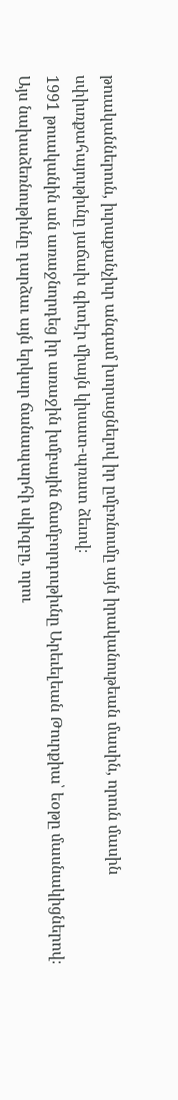թուականներուն, իւրաքանչիւր անգամ խորացնելով իր ըմբռնումը այն իրականութեան մասին, որուն մասին սփիւռքահայութիւնը յաճախ գիտէր միայն կիսատ-պռատ ձեւով։
1991 թուականին ան առաջնորդեց իր առաջին խմբային ճամբորդութիւնը Արեւելեան Թուրքիա՝ եօթը մասնակիցներով։ Այս նախաձեռնութիւնը դարձաւ այն երկար ճանապարհի սկիզբը, որու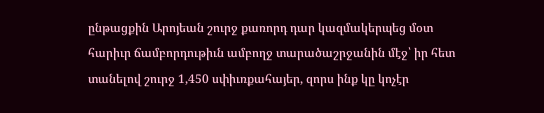ընթացքին Արոյեան շուրջ քառորդ դար կազմակերպեց մօտ հարիւր ճամբորդութիւն ամբողջ տարածաշրջանին մէջ՝ իր հետ տանելով շուրջ 1,450 սփիւռքահայեր, զորս ինք կը կոչէր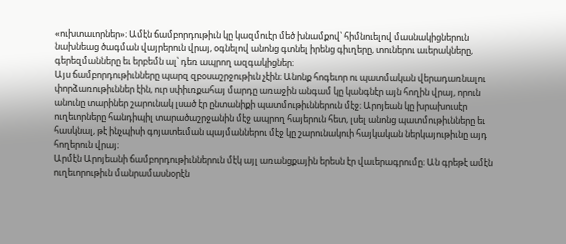«ուխտաւորներ»։ Ամէն ճամբորդութիւն կը կազմուէր մեծ խնամքով՝ հիմնուելով մասնակիցներուն նախնեաց ծագման վայրերուն վրայ, օգնելով անոնց գտնել իրենց գիւղերը, տուներու աւերակները, գերեզմանները եւ երբեմն ալ՝ դեռ ապրող ազգակիցներ։
Այս ճամբորդութիւնները պարզ զբօսաշրջութիւն չէին։ Անոնք հոգեւոր ու պատմական վերադառնալու փորձառութիւններ էին, ուր սփիւռքահայ մարդը առաջին անգամ կը կանգնէր այն հողին վրայ, որուն անունը տարիներ շարունակ լսած էր ընտանիքի պատմութիւններուն մէջ։ Արոյեան կը խրախուսէր ուղեւորները հանդիպիլ տարածաշրջանին մէջ ապրող հայերուն հետ, լսել անոնց պատմութիւնները եւ հասկնալ, թէ ինչպիսի գոյատեւման պայմաններու մէջ կը շարունակուի հայկական ներկայութիւնը այդ հողերուն վրայ։
Արմէն Արոյեանի ճամբորդութիւններուն մէկ այլ առանցքային երեսն էր վաւերագրումը։ Ան գրեթէ ամէն ուղեւորութիւն մանրամասնօրէն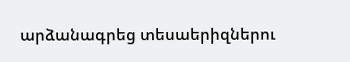արձանագրեց տեսաերիզներու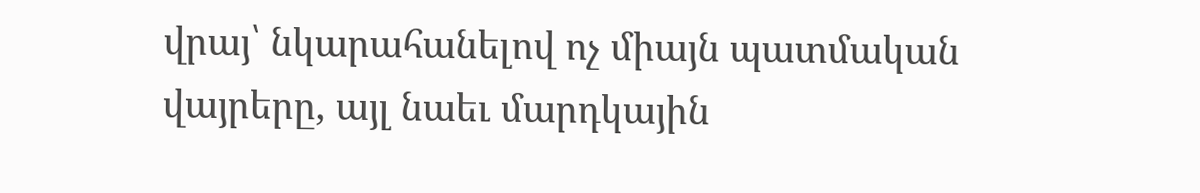վրայ՝ նկարահանելով ոչ միայն պատմական վայրերը, այլ նաեւ մարդկային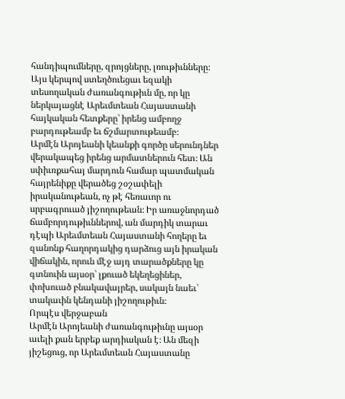հանդիպումները, զրոյցները, լռութիւնները։ Այս կերպով ստեղծուեցաւ եզակի տեսողական ժառանգութիւն մը, որ կը ներկայացնէ Արեւմտեան Հայաստանի հայկական հետքերը՝ իրենց ամբողջ բարդութեամբ եւ ճշմարտութեամբ։
Արմէն Արոյեանի կեանքի գործը սերունդներ վերակապեց իրենց արմատներուն հետ։ Ան սփիւռքահայ մարդուն համար պատմական հայրենիքը վերածեց շօշափելի իրականութեան, ոչ թէ հեռաւոր ու սրբագրուած յիշողութեան։ Իր առաջնորդած ճամբորդութիւններով, ան մարդիկ տարաւ դէպի Արեւմտեան Հայաստանի հողերը եւ զանոնք հաղորդակից դարձուց այն իրական վիճակին, որուն մէջ այդ տարածքները կը գտնուին այսօր՝ լքուած եկեղեցիներ, փոխուած բնակավայրեր, սակայն նաեւ՝ տակաւին կենդանի յիշողութիւն։
Որպէս վերջաբան
Արմէն Արոյեանի ժառանգութիւնը այսօր աւելի քան երբեք արդիական է։ Ան մեզի յիշեցուց, որ Արեւմտեան Հայաստանը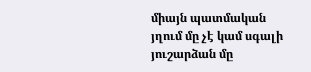միայն պատմական յղում մը չէ կամ սգալի յուշարձան մը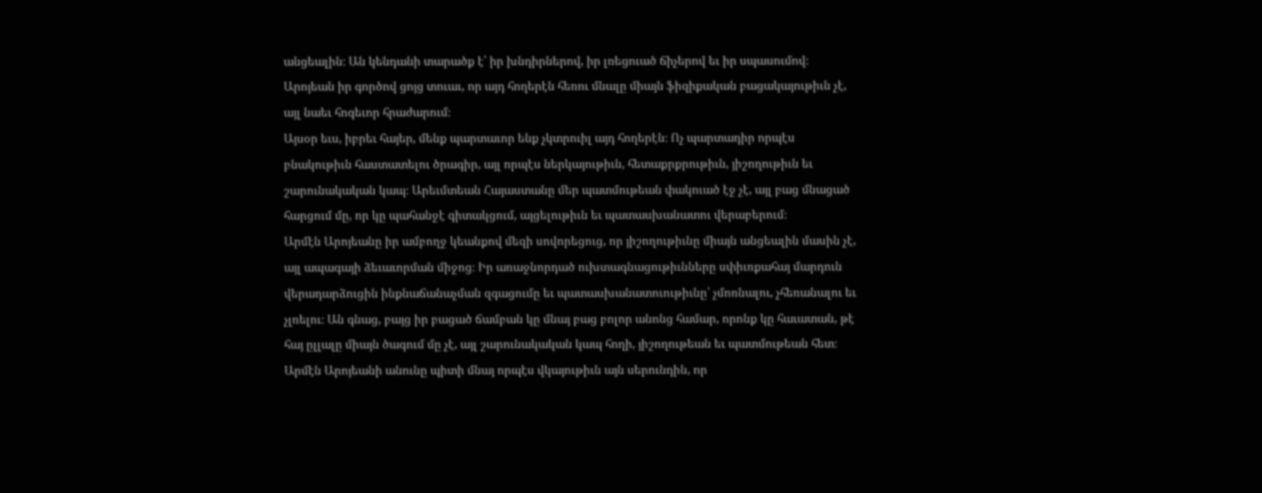անցեալին։ Ան կենդանի տարածք է՝ իր խնդիրներով, իր լռեցուած ճիչերով եւ իր սպասումով։ Արոյեան իր գործով ցոյց տուաւ, որ այդ հողերէն հեռու մնալը միայն ֆիզիքական բացակայութիւն չէ, այլ նաեւ հոգեւոր հրաժարում։
Այսօր եւս, իբրեւ հայեր, մենք պարտաւոր ենք չկտրուիլ այդ հողերէն։ Ոչ պարտադիր որպէս բնակութիւն հաստատելու ծրագիր, այլ որպէս ներկայութիւն, հետաքրքրութիւն, յիշողութիւն եւ շարունակական կապ։ Արեւմտեան Հայաստանը մեր պատմութեան փակուած էջ չէ, այլ բաց մնացած հարցում մը, որ կը պահանջէ գիտակցում, այցելութիւն եւ պատասխանատու վերաբերում։
Արմէն Արոյեանը իր ամբողջ կեանքով մեզի սովորեցուց, որ յիշողութիւնը միայն անցեալին մասին չէ, այլ ապագայի ձեւաւորման միջոց։ Իր առաջնորդած ուխտագնացութիւնները սփիւռքահայ մարդուն վերադարձուցին ինքնաճանաչման զգացումը եւ պատասխանատուութիւնը՝ չմոռնալու, չհեռանալու եւ չլռելու։ Ան գնաց, բայց իր բացած ճամբան կը մնայ բաց բոլոր անոնց համար, որոնք կը հաւատան, թէ հայ ըլլալը միայն ծագում մը չէ, այլ շարունակական կապ հողի, յիշողութեան եւ պատմութեան հետ։
Արմէն Արոյեանի անունը պիտի մնայ որպէս վկայութիւն այն սերունդին, որ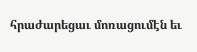հրաժարեցաւ մոռացումէն եւ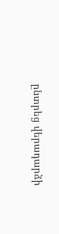ընտրեց վերադարձի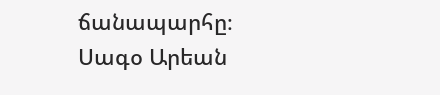ճանապարհը։
Սագօ Արեան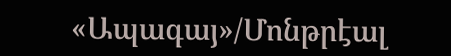«Ապագայ»/Մոնթրէալ